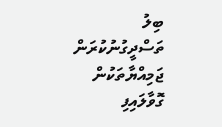ބިލު ތަސްދީގުނުކުރަން ޖަމިއްޔާތަކުން ގޮވާލައިފި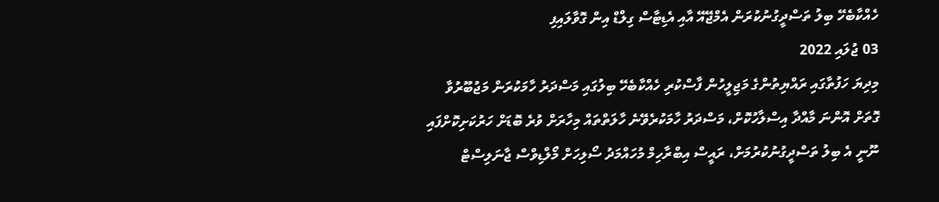ހެއްކާބެހޭ ބިލު ތަސްދީގުނުކުރަން އެމްޖޭއޭ އާއި އެޑިޓާސް ގިލްޑް އިން ގޮވާލައިފި
03 ޖުލައި 2022
މިދިޔަ ހަފުތާގައި ރައްޔިތުންގެ މަޖިލީހުން ފާސްކުރި ހެއްކާބެހޭ ބިލުގައި މަސްދަރު ހާމަކުރަން މަޖުބޫރުވާ ގޮތަށް އޮންނަ މާއްދާ އިސްލާހުކޮށް، މަސްދަރު ހާމަކުރެވޭނެ ހާލަތްތައް މިހާރަށް ވުރެ ބޮޑަށް ހަރުކަށިކޮށްފައި ނޫނީ އެ ބިލު ތަސްދީގުނުކުރުމަށް، ރައީސް އިބްރާހިމް މުހައްމަދު ސޯލިހަށް މޯލްޑިވްސް ޖާނަލިސްޓް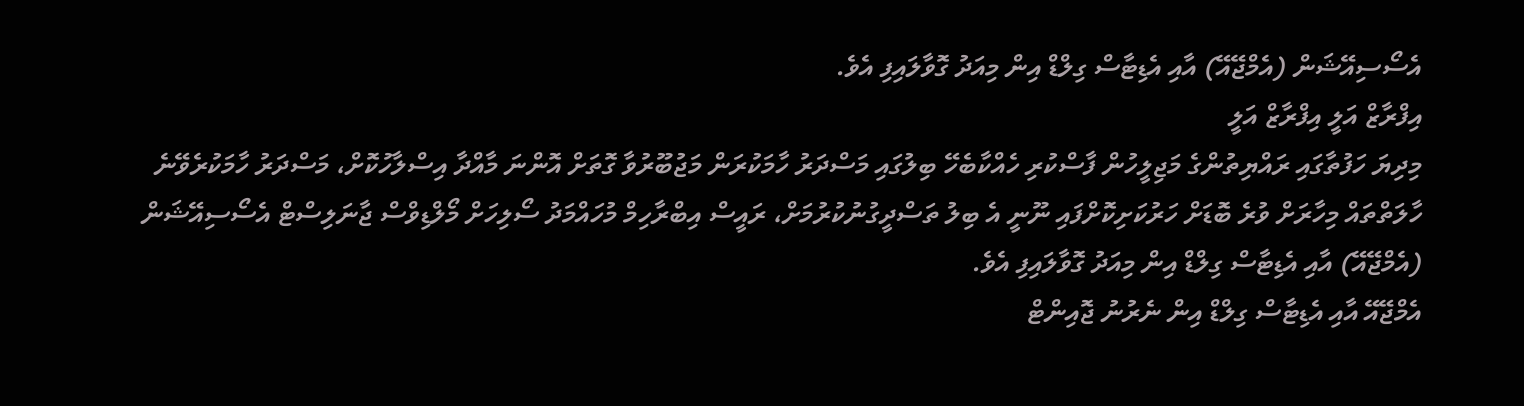އެސޯސިއޭޝަން (އެމްޖޭއޭ) އާއި އެޑިޓާސް ގިލްޑް އިން މިއަދު ގޮވާލައިފި އެވެ.
އިފްރާޒް އަލީ އިފްރާޒް އަލީ
މިދިޔަ ހަފުތާގައި ރައްޔިތުންގެ މަޖިލީހުން ފާސްކުރި ހެއްކާބެހޭ ބިލުގައި މަސްދަރު ހާމަކުރަން މަޖުބޫރުވާ ގޮތަށް އޮންނަ މާއްދާ އިސްލާހުކޮށް، މަސްދަރު ހާމަކުރެވޭނެ ހާލަތްތައް މިހާރަށް ވުރެ ބޮޑަށް ހަރުކަށިކޮށްފައި ނޫނީ އެ ބިލު ތަސްދީގުނުކުރުމަށް، ރައީސް އިބްރާހިމް މުހައްމަދު ސޯލިހަށް މޯލްޑިވްސް ޖާނަލިސްޓް އެސޯސިއޭޝަން (އެމްޖޭއޭ) އާއި އެޑިޓާސް ގިލްޑް އިން މިއަދު ގޮވާލައިފި އެވެ.
އެމްޖޭއޭ އާއި އެޑިޓާސް ގިލްޑް އިން ނެރުނު ޖޮއިންޓް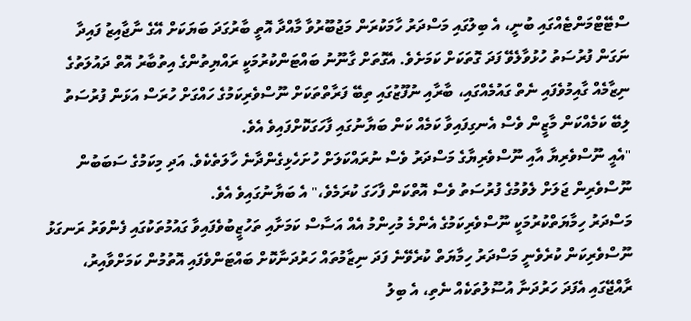ސްޓޭޓްމަންޓެއްގައި ބުނީ، އެ ބިލުގައި މަސްދަރު ހާމަކުރަން މަޖުބޫރުވާ މާއްދާ އޮތީ ބާރުގަދަ ބަޔަކަށް އޭގެ ނާޖާއިޒު ފައިދާ ނަގަން ފުރުސަތު ހުޅުވާލެވޭ ފަދަ ގޮތަކަށް ކަމަށެވެ. އެގޮތަށް ގާނޫނު ބައްޓަންކުރުމަކީ ރައްޔިތުންގެ އިތުބާރު އޮތް ދައުލަތުގެ ނިޒާމެއް ގާއިމުވެފައި ނެތް ގައުމެއްގައި، ބާރާއި ނުފޫޒުގައި ތިބޭ ފަރާތްތަކަށް ނޫސްވެރިކަމުގެ ހައްގަށް ހުރަސް އަޅަން ފުރުސަތު ލިބޭ ކަމެއްކަން މާޒީން ވެސް އެނގިފައިވާ ކަމެއް ކަން ބަޔާނުގައި ފާހަގަކޮށްފައިވެ އެވެ.
"އެއީ ނޫސްވެރިޔާ އާއި ނޫސްވެރިޔާގެ މަސްދަރު ވެސް ނުރައްކަލަށް ހުށަހެޅިގެންދާނެ ހާލަތެކެވެ. އަދި މިކަމުގެ ސަބަބުން ނޫސްވެރިން ޖަލަށް ލެވުމުގެ ފުރުސަތު ވެސް އޮތްކަން ފާހަގަ ކުރަމެވެ،" އެ ބަޔާނުގައިވެ އެވެ.
މަސްދަރު ހިމާޔަތްކުރުމަކީ ނޫސްވެރިކަމުގެ އެންމެ މުހިންމު އެއް އަސާސް ކަމަށާއި ތަހުޒީބުވެފައިވާ ގައުމުތަކުގައި ފެންވަރު ރަނގަޅު ނޫސްވެރިކަން ކުރެވެނީ މަސްދަރު ހިމާޔަތް ކުރެވޭނެ ފަދަ ނިޒާމުތައް ހަރުދަނާކޮށް ބައްޓަންވެފައި އޮތުމުން ކަމަށްވާއިރު، ރާއްޖޭގައި އެފަދަ ހަރުދަނާ އުސޫލުތަކެއް ނެތި، އެ ބިލު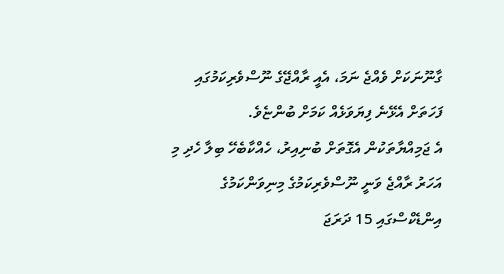ގާނޫނަކަށް ވެއްޖެ ނަމަ، އެއީ ރާއްޖޭގެ ނޫސްވެރިކަމުގައި ފަހަތަށް އެޅޭނެ ފިޔަވަޅެއް ކަމަށް ބުންޏެވެ.
އެ ޖަމިއްޔާތަކުން އެގޮތަށް ބުނިއިރު، ހެއްކާބެހޭ ބިލާ ހެދި މި އަހަރު ރާއްޖެ ވަނީ ނޫސްވެރިކަމުގެ މިނިވަންކަމުގެ އިންޑެކްސްގައި 15 ދަރަޖަ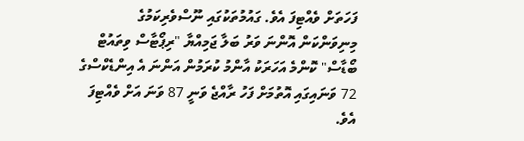ފަހަތަށް ވެއްޓިފަ އެވެ. ގައުމުތަކުގައި ނޫސްވެރިކަމުގެ މިނިވަންކަން އޮންނަ ވަރު ބަލާ ޖަމިއްޔާ "ރިޕޯޓާސް ވިތައުޓް ބޯޑާސް" ކޮންމެ އަހަރަކު އާންމު ކުރަމުން އަންނަ އެ އިންޑެކްސްގެ 72 ވަނައިގައި އޮތުމަށް ފަހު ރާއްޖެ ވަނީ 87 ވަނަ އަށް ވެއްޓިފަ އެވެ.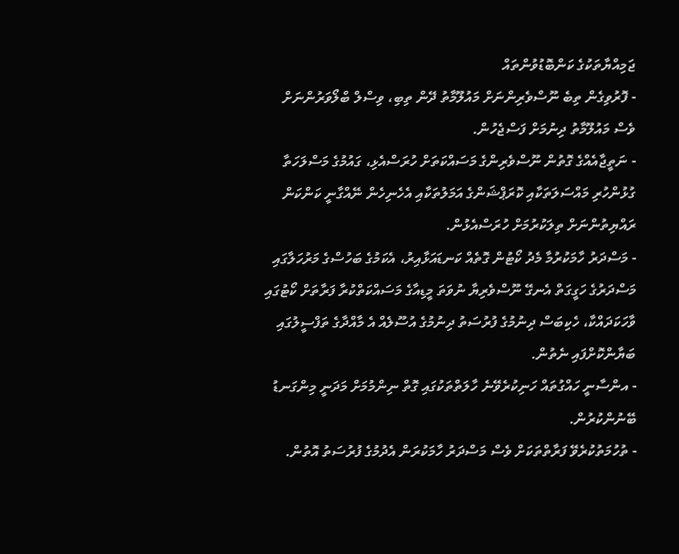ޖަމިއްޔާތަކުގެ ކަންބޮޑުވުންތައް
- ފޮރުވިގެން ތިބެ ނޫސްވެރިންނަށް މައުލޫމާތު ދޭން ތިބި، ވިސްލް ބްލޯވަރުންނަށް ވެސް މައުލޫމާތު ދިނުމަށް ފަސްޖެހުން.
- ނަތީޖާއެއްގެ ގޮތުން ނޫސްވެރިންގެ މަސައްކަތަށް ހުރަސްއެޅި، ގައުމުގެ މަސްލަހަތާ ގުޅުންހުރި މައްސަލަތަކާއި ކޮރަޕްޝަންގެ އަމަލުތަކާއި އެހެނިހެން ނޭއްގާނީ ކަންކަން ރައްޔިތުންނަށް ތިލަކުރުމަށް ހުރަސްއެޅުން.
- މަސްދަރު ހާމަކުރުމާ މެދު ކޯޓުން ގޮތެއް ކަނޑައަޅާއިރު، އެކަމުގެ ބަހުސްގެ މަރުހަލާގައި މަސްދަރުގެ ހަގީގަތް އެނގޭ ނޫސްވެރިޔާ ނުވަތަ މީޑިއާގެ މަސައްކަތްކުރާ ފަރާތަށް ކޯޓުގައި ވާހަކަދައްކާ، ހެކިބަސް ދިނުމުގެ ފުރުސަތު ދިނުމުގެ އުސޫލެއް އެ މާއްދާގެ ތަފްސީލުގައި ބަޔާންކޮށްފައި ނެތުން.
- އންސާނީ ހައްގުތައް ހަނިކުރެވޭނެ ހާލަތްތަކުގައި ގޮތް ނިންމުމަށް މަދަނީ މިންގަނޑު ބޭނުންކުރުން.
- ތުހުމަތުކުރެވޭ ފަރާތްތަކަށް ވެސް މަސްދަރު ހާމަކުރަން އެދުމުގެ ފުރުސަތު އޮތުން.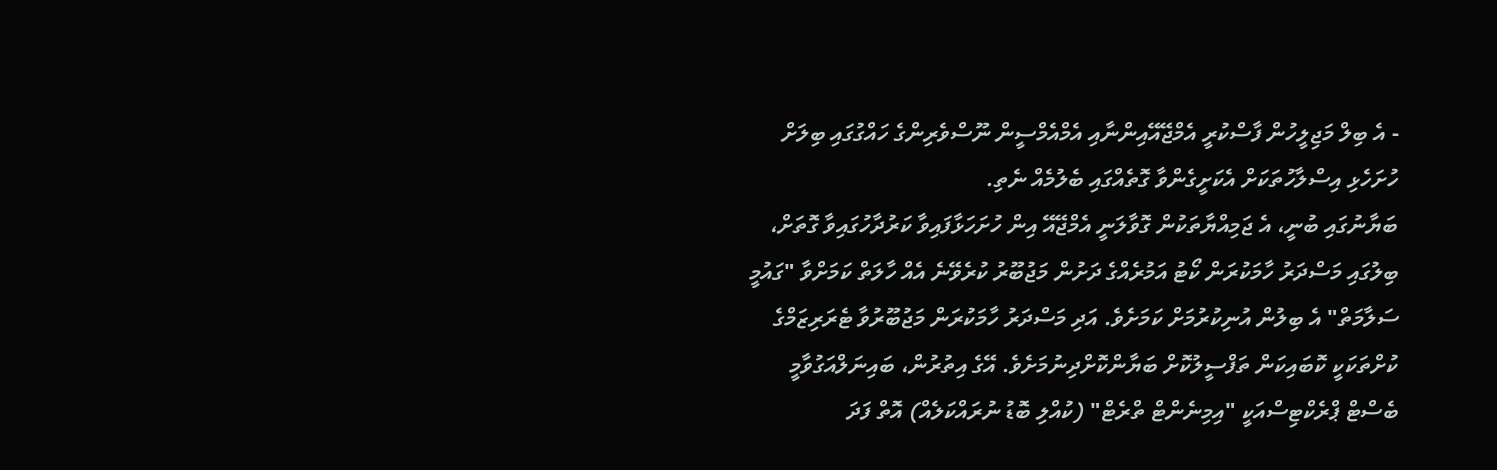- އެ ބިލް މަޖިލީހުން ފާސްކުރީ އެމްޖޭއޭއިންނާއި އެމްއެމްސީން ނޫސްވެރިންގެ ހައްގުގައި ބިލަށް ހުށަހެޅި އިސްލާހުތަކަށް އެކަށީގެންވާ ގޮތެއްގައި ބެލުމެއް ނެތި.
ބަޔާނުގައި ބުނީ، އެ ޖަމިއްޔާތަކުން ގޮވާލަނީ އެމްޖޭއޭ އިން ހުށަހަޅާފައިވާ ކަރުދާހުގައިވާ ގޮތަށް، ބިލުގައި މަސްދަރު ހާމަކުރަން ކޯޓު އަމުރެއްގެ ދަށުން މަޖުބޫރު ކުރެވޭނެ އެއް ހާލަތް ކަމަށްވާ "ގައުމީ ސަލާމަތް" އެ ބިލުން އުނިކުރުމަށް ކަމަށެވެ. އަދި މަސްދަރު ހާމަކުރަން މަޖުބޫރުވާ ޓެރަރިޒަމްގެ ކުށްތަކަކީ ކޮބައިކަން ތަފްސީލުކޮށް ބަޔާންކޮށްދިނުމަށެވެ. އޭގެ އިތުރުން، ބައިނަލްއަގުވާމީ ބެސްޓް ޕްރެކްޓިސްއަކީ "އިމިނެންޓް ތްރެޓް" (ކުއްލި ބޮޑު ނުރައްކަލެއް) އޮތް ފަދަ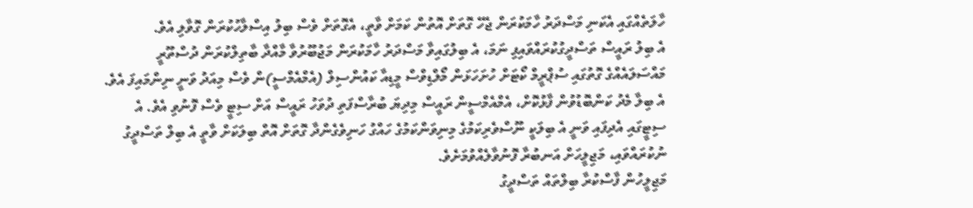ހާލަތެއްގައި އެކަނި މަސްދަރު ހާމަކުރަން ޖެހޭ ގޮތަށް އޮތުން ކަމަށް ވާތީ، އެގޮތަށް ވެސް ބިލު އިސްލާހުކުރަން ގޮވާލި އެވެ.
އެ ބިލު ރައީސް ތަސްދީގުކުރައްވައިފި ނަމަ، އެ ބިލުގައިވާ މަސްދަރު ހާމަކުރަން މަޖުބޫރުވާ މާއްދާ ބާތިލްކުރަން ދުސްތޫރީ މައްސަލައެއްގެ ގޮތުގައި ސުޕްރީމް ކޯޓަށް ހުށަހަޅަން މޯލްޑިވްސް މީޑިއާ ކައުންސިލް (އެމްއެމްސީ)ން ވެސް މިއަދު ވަނީ ނިންމައިފަ އެވެ.
އެ ބިލާ މެދު ކަންބޮޑުވުން ފާޅުކޮށް، އެމްއެމްސީން ރައީސް މިދިޔަ ބުރާސްފަތި ދުވަހު ރައީސް އަށް ސިޓީ ވެސް ފޮނުވި އެވެ. އެ ސިޓީގައި އެދިފައި ވަނީ އެ ބިލަކީ ނޫސްވެރިކަމުގެ މިނިވަންކަމުގެ ހައްގު ހަނިވެގެންދާ ގޮތަށް އޮތް ބިލަކަށް ވާތީ އެ ބިލް ތަސްދީގު ނުކުރައްވައި، މަޖިލީހަށް އަނބުރާ ފޮނުވާލެއްވުމަށެވެ.
މަޖިލީހުން ފާސްކުރާ ބިލްތައް ތަސްދީގު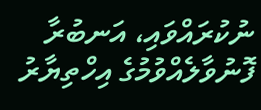ނުކުރައްވައި، އަނބުރާ ފޮނުވާލެއްވުމުގެ އިހްތިޔާރު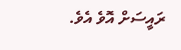ރައީސަށް އޮވެ އެވެ.